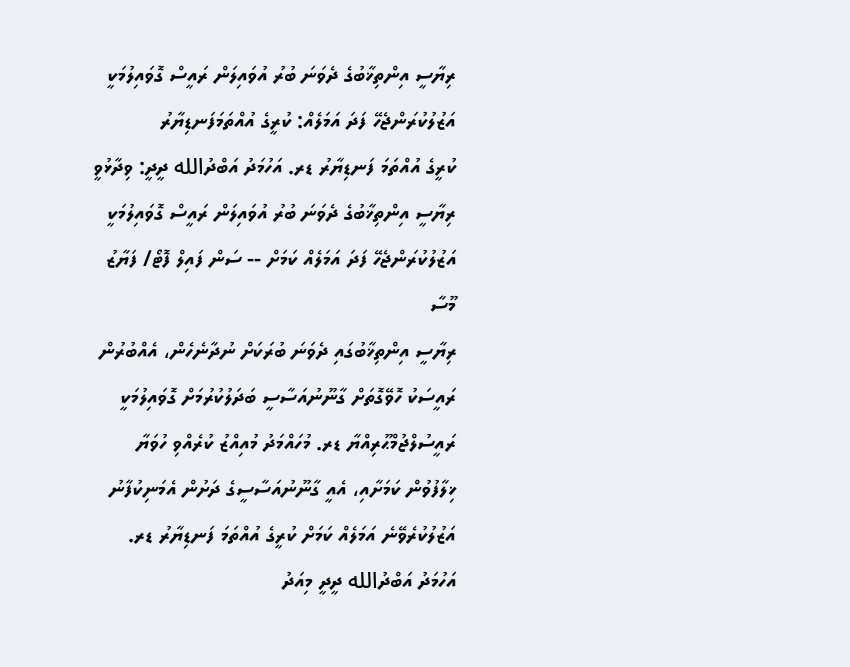ރިޔާސީ އިންތިޚާބުގެ ދެވަނަ ބުރު އުވައިލަން ރައީސް ގޮވައިލުމަކީ އަޒުލުކުރަންޖެހޭ ފަދަ އަމަލެއް: ކުރީގެ އުއްތަމަފަނޑިޔާރު
ކުރީގެ އުއްތަމަ ފަނޑިޔާރު ޑރ. އަހުމަދު އަބްދުالله ދީދީ: ވިދާޅުވީ ރިޔާސީ އިންތިޚާބުގެ ދެވަނަ ބުރު އުވައިލަން ރައީސް ގޮވައިލުމަކީ އަޒުލުކުރަންޖެހޭ ފަދަ އަމަލެއް ކަމަށް -- ސަން ފައިލް ފޮޓޯ/ ފަޔާޒު މޫސާ
ރިޔާސީ އިންތިޚާބުގައި ދެވަނަ ބުރަކަށް ނުދާނެހެން، އެއްބުރުން ރައީސަކު ހޮވޭގޮތަށް ގާނޫނުއަސާސީ ބަދަލުކުރުމަށް ގޮވައިލުމަކީ ރައީސުލްޖުމްޙޫރިއްޔާ ޑރ. މުހައްމަދު މުއިއްޒު ކުރެއްވި ހުވަޔާ ޚިލާފުވުން ކަމަށާއި، އެއީ ގާނޫނުއަސާސީގެ ދަށުން އެމަނިކުފާނު އަޒުލުކުރެވޭނެ އަމަލެއް ކަމަށް ކުރީގެ އުއްތަމަ ފަނޑިޔާރު ޑރ. އަހުމަދު އަބްދުالله ދީދީ މިއަދު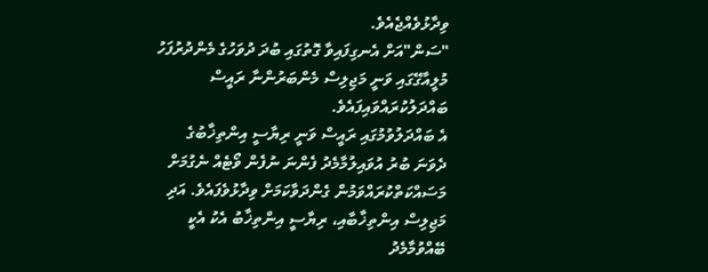ވިދާޅުވެއްޖެއެވެ.
"ސަން"އަށް އެނގިފައިވާ ގޮތުގައި ބުދަ ދުވަހުގެ މެންދުރުފަހު މުލީއާގޭގައި ވަނީ މަޖިލިސް މެންބަރުންނާ ރައީސް ބައްދަލުކުރައްވައިފައެވެ.
އެ ބައްދަލުވުމުގައި ރައީސް ވަނީ ރިޔާސީ އިންތިޚާބުގެ ދެވަނަ ބުރު އުވައިލުމާމެދު ފެންނަ ނުފެން ވޯޓެއް ނެގުމަށް މަސައްކަތްކުރައްވަމުން ގެންދަވާކަމަށް ވިދާޅުވެފައެވެ. އަދި މަޖިލިސް އިންތިޚާބާއި، ރިޔާސީ އިންތިޚާބު އެކު އެކީ ބޭއްވުމާމެދު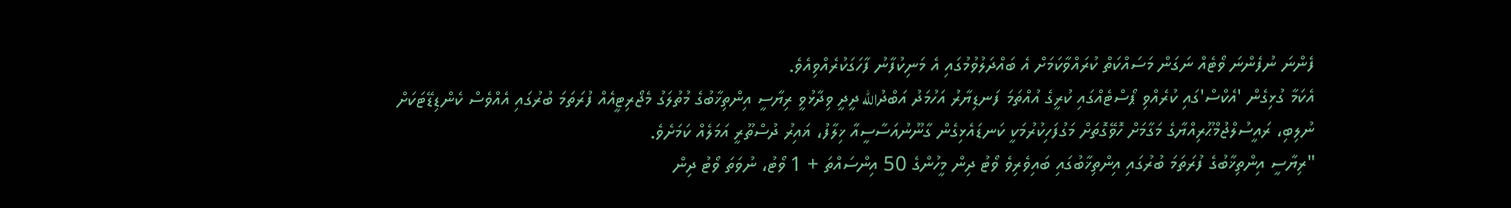ފެންނަ ނުފެންނަ ވޯޓެއް ނަގަން މަސައްކަތް ކުރައްވާކަމަށް އެ ބައްދަލުވުމުގައި އެ މަނިކުފާނު ފާހަގަކުރެއްވިއެވެ.
އެކަމާ ގުޅިގެން 'އެކްސް'ގައި ކުރެއްވި ޕޯސްޓެއްގައި ކުރީގެ އުއްތަމަ ފަނޑިޔާރު އަހުމަދު އަބްދުالله ދީދީ ވިދާޅުވީ ރިޔާސީ އިންތިޚާބުގެ މުތުލަގު މެޖޯރިޓީއެއް ފުރަތަމަ ބުރުގައި އެއްވެސް ކެންޑިޑޭޓަކަށް ނުލިބި، ރައީސުލްޖުމްޙޫރިއްޔާގެ މަގާމަށް ހޮވޭގޮތަށް މަގުފަހިކުރުމަކީ ކަނޑައެޅިގެން ގާނޫނުއަސާސީއާ ޚިލާފު، ޣައިރު ދުސްތޫރީ އަމަލެއް ކަމަށެވެ.
"ރިޔާސީ އިންތިޚާބުގެ ފުރަތަމަ ބުރުގައި އިންތިޚާބުގައި ބައިވެރިވެ ވޯޓު ދިން މީހުންގެ 50 އިންސައްތަ + 1 ވޯޓު، ނުވަތަ ވޯޓު ދިން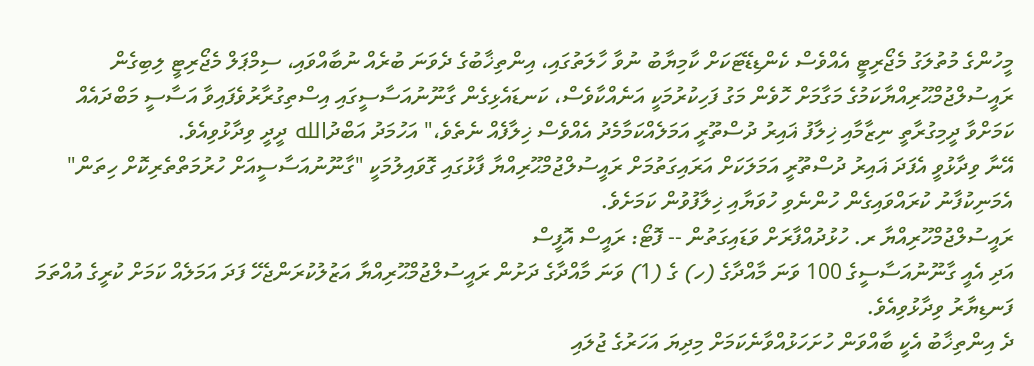މީހުންގެ މުތުލަގު މެޖޯރިޓީ އެއްވެސް ކެންޑިޑޭޓަކަށް ކާމިޔާބު ނުވާ ހާލަތުގައި، އިންތިޚާބުގެ ދެވަނަ ބުރެއް ނުބާއްވައި، ސިމްޕަލް މެޖޯރިޓީ ލިބިގެން ރައީސުލްޖުމްޙޫރިއްޔާކަމުގެ މަގާމަށް ހޮވެން މަގު ފަހިކުރުމަކީ އަނެއްކާވެސް، ކަނޑައެޅިގެން ގާނޫނުއަސާސީގައި އިސްތިގުރާރުވެފައިވާ އަސާސީ މަބްދައެއް ކަމަށްވާ ދީމިގުރާތީ ނިޒާމާއި ޚިލާފު ޣައިރު ދުސްތޫރީ އަމަލެއްކަމާމެދު އެއްވެސް ޚިލާފެއް ނެތެވެ،" އަހުމަދު އަބްދުالله ދީދީ ވިދާޅުވިއެވެ.
އޭނާ ވިދާޅުވީ އެފަދަ ޣައިރު ދުސްތޫރީ އަމަލަކަށް އަރައިގަތުމަށް ރައީސުލްޖުމްޙޫރިއްޔާ ފާޅުގައި ގޮވައިލުމަކީ "ގާނޫނުއަސާސީއަށް ހުރުމަތްތެރިކޮށް ހިތަން" އެމަނިކުފާނު ކުރައްވައިގެން ހުންނެވި ހުވަޔާއި ޚިލާފުވުން ކަމަށެވެ.
ރައީސުލްޖުމްހޫރިއްޔާ ރ. ހުޅުދުއްފާރަށް ވަޑައިގަތުން -- ފޮޓޯ: ރައީސް އޮފީސް
އަދި އެއީ ގާނޫނުއަސާސީގެ 100 ވަނަ މާއްދާގެ (ހ) ގެ (1) ވަނަ މާއްދާގެ ދަށުން ރައީސުލްޖުމްޙޫރިއްޔާ އަޒުލުކުރަންޖެހޭ ފަދަ އަމަލެއް ކަމަށް ކުރީގެ އުއްތަމަ ފަނޑިޔާރު ވިދާޅުވިއެވެ.
ދެ އިންތިޚާބު އެކީ ބާއްވަން ހުށަހަޅުއްވާނެކަމަށް މިދިޔަ އަހަރުގެ ޖުލައި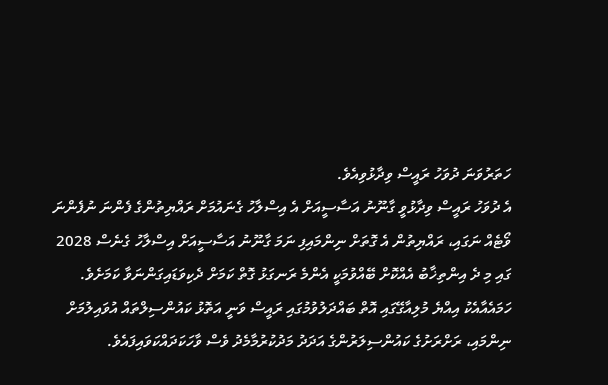ހަތަރުވަނަ ދުވަހު ރައީސް ވިދާޅުވިއެވެ.
އެ ދުވަހު ރައީސް ވިދާޅުވީ ގާނޫނު އަސާސީއަށް އެ އިސްލާހު ގެނައުމަށް ރައްޔިތުންގެ ފެންނަ ނުފެންނަ ވޯޓެއް ނަގައި، ރައްޔިތުން އެ ގޮތަށް ނިންމައިފި ނަމަ ގާނޫނު އަސާސީއަށް އިސްލާހު ގެނެސް 2028 ގައި މި ދެ އިންތިޚާބު އެއްކޮށް ބޭއްވުމަކީ އެންމެ ރަނގަޅު ގޮތް ކަމަށް ދެކިވަޑައިގަންނަވާ ކަމަށެވެ.
ހަމައެއާއެކު އިއްޔެ މުލިއާގޭގައި އޮތް ބައްދަލުވުމުގައި ރައީސް ވަނީ އަތޮޅު ކައުންސިލްތައް އުވައިލުމަށް ނިންމައި، ރަށްރަށުގެ ކައުންސިލަރުންގެ އަދަދު މަދުކުރުމާމެދު ވެސް ވާހަކަދައްކަވައިފައެވެ.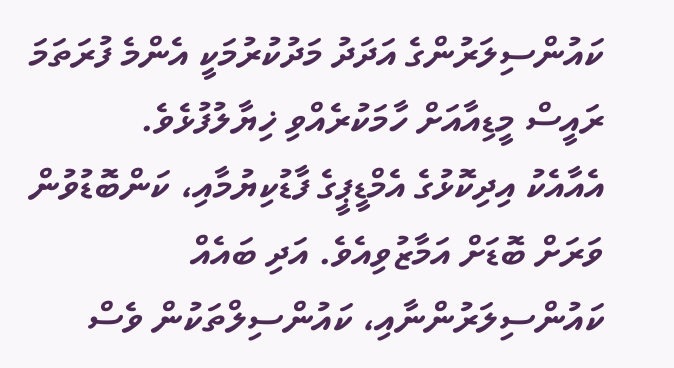ކައުންސިލަރުންގެ އަދަދު މަދުކުރުމަކީ އެންމެ ފުރަތަމަ ރައީސް މީޑިއާއަށް ހާމަކުރެއްވި ޚިޔާލުފުޅެވެ.
އެއާއެކު އިދިކޮޅުގެ އެމްޑީޕީގެ ފާޑުކިޔުމާއި، ކަންބޮޑުވުން ވަރަށް ބޮޑަށް އަމާޒުވިއެވެ. އަދި ބައެއް ކައުންސިލަރުންނާއި، ކައުންސިލްތަކުން ވެސް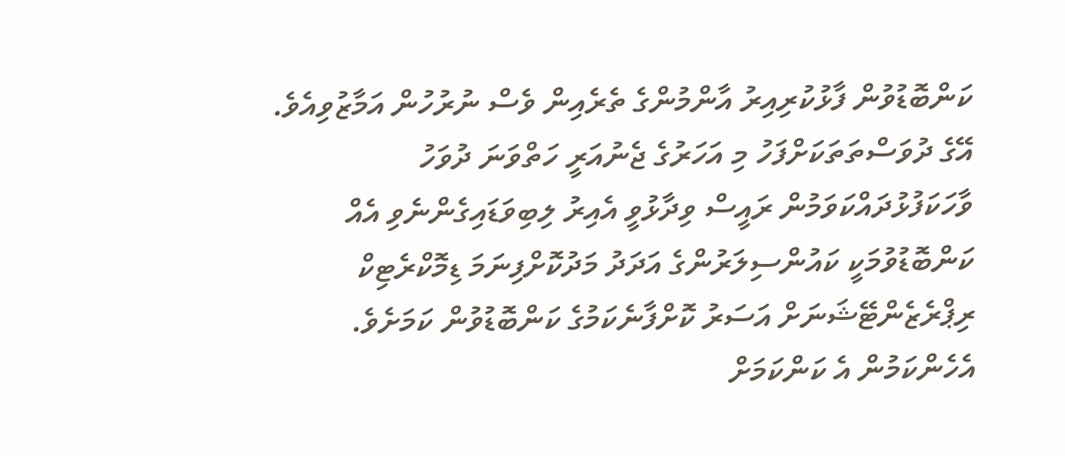ކަންބޮޑުވުން ފާޅުކުރިއިރު އާންމުންގެ ތެރެއިން ވެސް ނުރުހުން އަމާޒުވިއެވެ.
އޭގެ ދުވަސްތަތަކަށްފަހު މި އަހަރުގެ ޖެނުއަރީ ހަތްވަނަ ދުވަހު ވާހަކަފުޅުދައްކަވަމުން ރައީސް ވިދާޅުވީ އެއިރު ލިބިވަޑައިގެންނެވި އެއް ކަންބޮޑުވުމަކީ ކައުންސިލަރުންގެ އަދަދު މަދުކޮށްފިނަމަ ޑިމޮކްރެޓިކް ރިޕްރެޒެންޓޭޝަނަށް އަސަރު ކޮށްފާނެކަމުގެ ކަންބޮޑުވުން ކަމަށެވެ.
އެހެންކަމުން އެ ކަންކަމަށް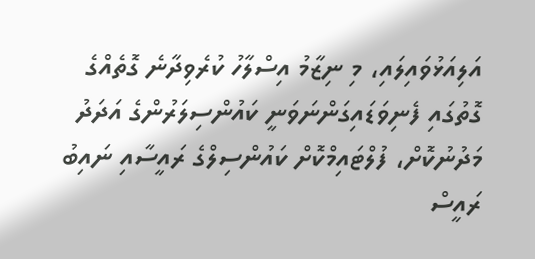އަލިއަޅުވައިލައި، މި ނިޒާމު އިސްލާހު ކުރެވިދާނެ ގޮތެއްގެ ގޮތުގައި ފެނިވަޑައިގަންނަވަނީ ކައުންސިލަރުންގެ އަދަދު މަދުނުކޮށް، ފުލްޓައިމްކޮށް ކައުންސިލްގެ ރައީސާއި ނައިބު ރައީސް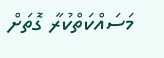މަސައްކަތްކުރާ ގޮތަށް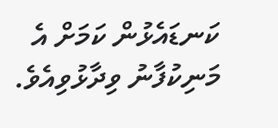ކަނޑައެޅުން ކަމަށް އެ މަނިކުފާނު ވިދާޅުވިއެވެ.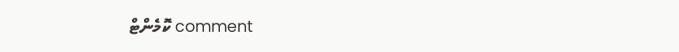comment ކޮމެންޓް